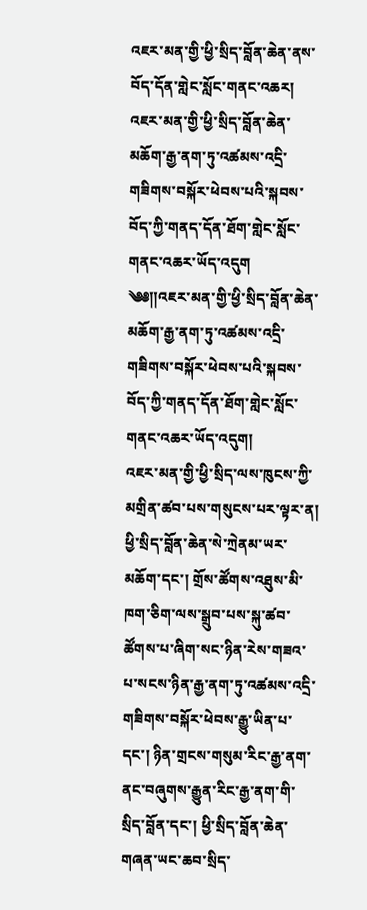འཇར་མན་གྱི་ཕྱི་སྲིད་བློན་ཆེན་ནས་བོད་དོན་གླེང་སློང་གནང་འཆར།
འཇར་མན་གྱི་ཕྱི་སྲིད་བློན་ཆེན་མཆོག་རྒྱ་ནག་ཏུ་འཚམས་འདྲི་གཟིགས་བསྐོར་ཕེབས་པའི་སྐབས་བོད་ཀྱི་གནད་དོན་ཐོག་གླེང་སློང་གནང་འཆར་ཡོད་འདུག
༄༅༎འཇར་མན་གྱི་ཕྱི་སྲིད་བློན་ཆེན་མཆོག་རྒྱ་ནག་ཏུ་འཚམས་འདྲི་གཟིགས་བསྐོར་ཕེབས་པའི་སྐབས་བོད་ཀྱི་གནད་དོན་ཐོག་གླེང་སློང་གནང་འཆར་ཡོད་འདུག།
འཇར་མན་གྱི་ཕྱི་སྲིད་ལས་ཁུངས་ཀྱི་མགྲིན་ཚབ་པས་གསུངས་པར་ལྟར་ན། ཕྱི་སྲིད་བློན་ཆེན་སེ་ཀྲེནམ་ཡར་མཆོག་དང་། གྲོས་ཚོགས་འཐུས་མི་ཁག་ཅིག་ལས་སྒྲུབ་པས་སྐུ་ཚབ་ཚོགས་པ་ཞིག་སང་ཉིན་རེས་གཟའ་པ་སངས་ཉིན་རྒྱ་ནག་ཏུ་འཚམས་འདྲི་གཟིགས་བསྐོར་ཕེབས་རྒྱུ་ཡིན་པ་དང་། ཉིན་གྲངས་གསུམ་རིང་རྒྱ་ནག་ནང་བཞུགས་རྒྱུན་རིང་རྒྱ་ནག་གི་སྲིད་བློན་དང་། ཕྱི་སྲིད་བློན་ཆེན་གཞན་ཡང་ཆབ་སྲིད་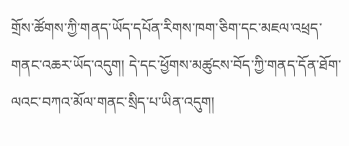གྲོས་ཚོགས་ཀྱི་གནད་ཡོད་དཔོན་རིགས་ཁག་ཅིག་དང་མཇལ་འཕྲད་གནང་འཆར་ཡོད་འདུག། དེ་དང་ཕྱོགས་མཚུངས་བོད་ཀྱི་གནད་དོན་ཐོག་ལའང་བཀའ་མོལ་གནང་སྲིད་པ་ཡིན་འདུག།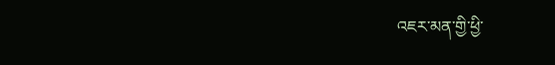འཇར་མན་གྱི་ཕྱི་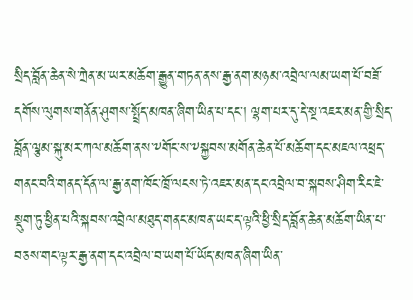སྲིད་བློན་ཆེན་སེ་ཀྲེན་མ་ཡར་མཆོག་རྒྱུན་གཏན་ནས་རྒྱ་ནག་མཉམ་འབྲེལ་ལམ་ཡག་པོ་བཟོ་དགོས་ལུགས་གནོན་ཤུགས་སྤྲོད་མཁན་ཞིག་ཡིན་པ་དང་། ལྷག་པར་དུ་དེ་སྔ་འཇར་མན་གྱི་སྲིད་བློན་ལྕམ་སྐུ་མར་ཀལ་མཆོག་ནས་༸གོང་ས་༸སྐྱབས་མགོན་ཆེན་པོ་མཆོག་དང་མཇལ་འཕྲད་གནང་བའི་གནད་དོན་ལ་རྒྱ་ནག་ཁོང་ཁྲོ་ལངས་ཏེ་འཇར་མན་དང་འབྲེལ་བ་སྐབས་ཤིག་རིང་ཇེ་སྡུག་ཏུ་ཕྱིན་པའི་སྐབས་འབྲེལ་མཐུད་གནང་མཁན་ཡང་ད་ལྟའི་ཕྱི་སྲིད་བློན་ཆེན་མཆོག་ཡིན་པ་བཅས་གང་ལྟར་རྒྱ་ནག་དང་འབྲེལ་བ་ཡག་པོ་ཡོད་མཁན་ཞིག་ཡིན་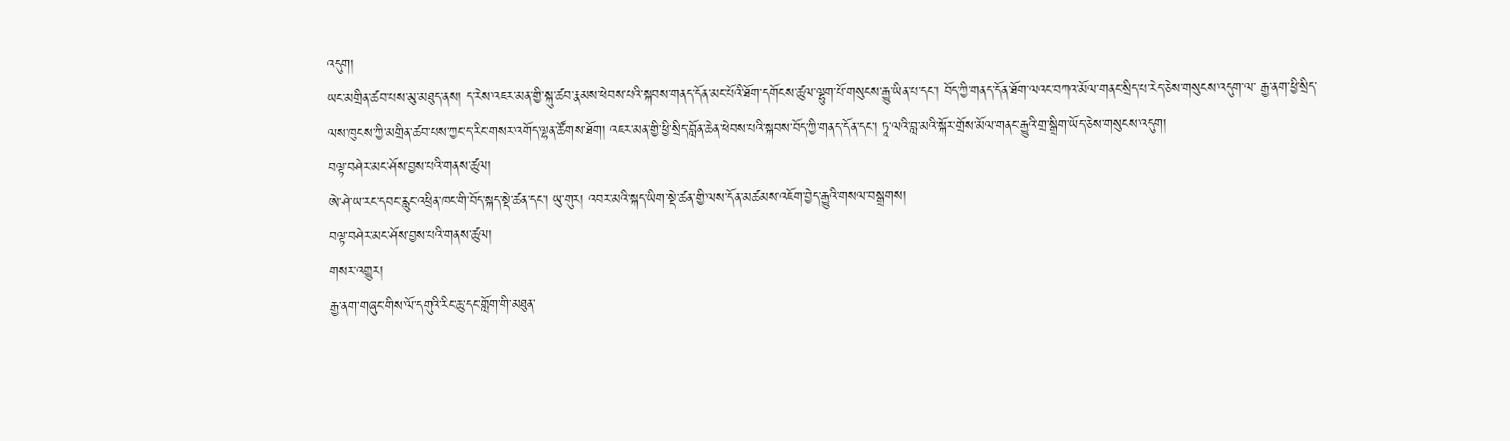འདུག།
ཡང་མགྲིན་ཚབ་པས་མུ་མཐུད་ནས། ད་རེས་འཇར་མན་གྱི་སྐུ་ཚབ་རྣམས་ཕེབས་པའི་སྐབས་གནད་དོན་མང་པོའི་ཐོག་དགོངས་ཚུལ་ལྷུག་པོ་གསུངས་རྒྱུ་ཡིན་པ་དང་། བོད་ཀྱི་གནད་དོན་ཐོག་ལའང་བཀའ་མོལ་གནང་སྲིད་པ་རེད་ཅེས་གསུངས་འདུག་ལ་ རྒྱ་ནག་ཕྱི་སྲིད་ལས་ཁུངས་ཀྱི་མགྲིན་ཚབ་པས་ཀྱང་ད་རིང་གསར་འགོད་ལྷན་ཚོགས་ཐོག། འཇར་མན་གྱི་ཕྱི་སྲིད་བློན་ཆེན་ཕེབས་པའི་སྐབས་བོད་ཀྱི་གནད་དོན་དང་། ཏཱ་ལའི་བླ་མའི་སྐོར་གྲོས་མོལ་གནང་རྒྱུའི་གྲ་སྒྲིག་ཡོད་ཅེས་གསུངས་འདུག།
བལྟ་བཤེར་མང་ཤོས་བྱས་པའི་གནས་ཚུལ།
ཨེ་ཤེ་ཡ་རང་དབང་རླུང་འཕྲིན་ཁང་གི་བོད་སྐད་སྡེ་ཚན་དང་། ཡུ་གུར། འབར་མའི་སྐད་ཡིག་སྡེ་ཚན་གྱི་ལས་དོན་མཚམས་འཇོག་བྱེད་རྒྱུའི་གསལ་བསྒྲགས།
བལྟ་བཤེར་མང་ཤོས་བྱས་པའི་གནས་ཚུལ།
གསར་འགྱུར།
རྒྱ་ནག་གཞུང་གིས་ལོ་དགུའི་རིང་ཆུ་དང་གློག་གི་མཐུན་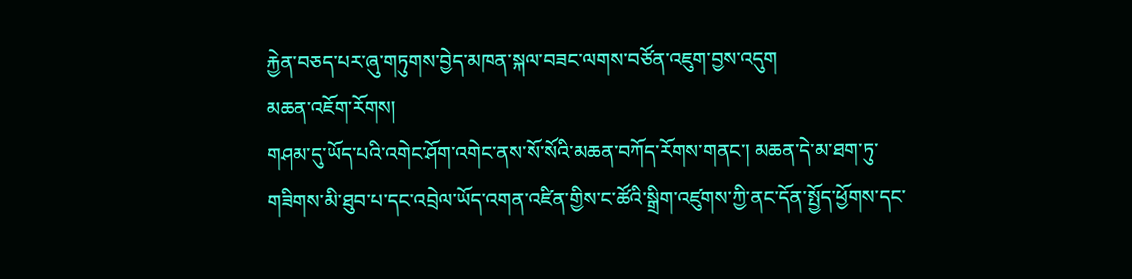རྐྱེན་བཅད་པར་ཞུ་གཏུགས་བྱེད་མཁན་སྐལ་བཟང་ལགས་བཙོན་འཇུག་བྱས་འདུག
མཆན་འཇོག་རོགས།
གཤམ་དུ་ཡོད་པའི་འགེང་ཤོག་འགེང་ནས་སོ་སོའི་མཆན་བཀོད་རོགས་གནང་། མཆན་དེ་མ་ཐག་ཏུ་གཟིགས་མི་ཐུབ་པ་དང་འབྲེལ་ཡོད་འགན་འཛིན་གྱིས་ང་ཚོའི་སྒྲིག་འཛུགས་ཀྱི་ནང་དོན་སྤྱོད་ཕྱོགས་དང་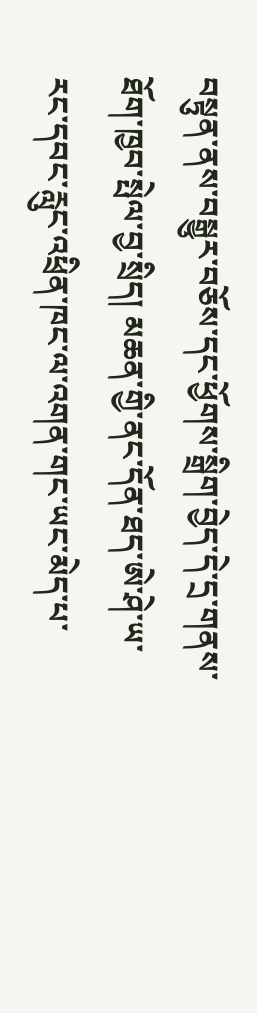བསྟུན་ནས་བསྒྱུར་བཅོས་དང་ཕྱོགས་སྒྲིག་བྱེད་དེ་དྲ་གནས་ཐོག་ཁྱབ་སྤེལ་བྱ་སྲིད། མཆན་གྱི་ནང་དོན་ཐད་ཨེ་ཤེ་ཡ་རང་དབང་རླུང་འཕྲིན་ཁང་ལ་འགན་གང་ཡང་མེད་པ་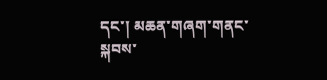དང་། མཆན་གཞག་གནང་སྐབས་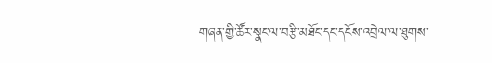གཞན་གྱི་ཚོར་སྣང་ལ་བརྩི་མཐོང་དང་དངོས་འབྲེལ་ལ་ཐུགས་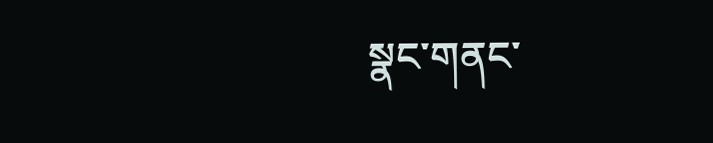སྣང་གནང་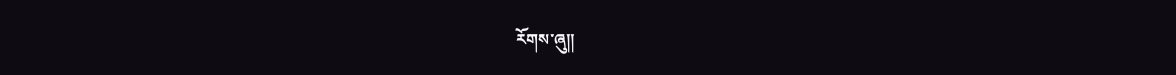རོགས་ཞུ༎